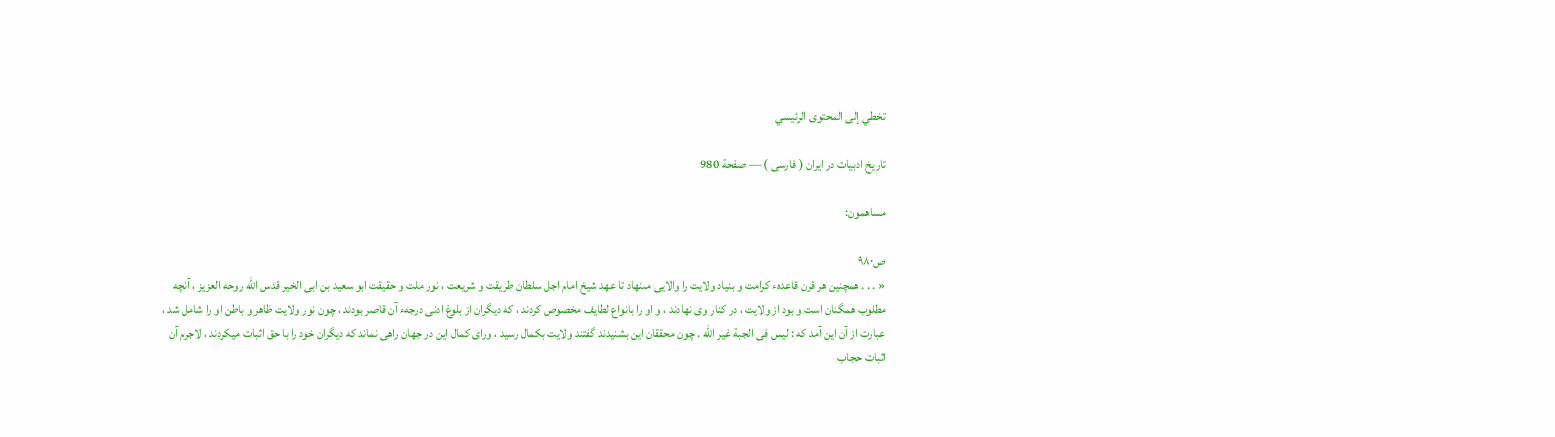تخطي إلى المحتوى الرئيسي

تاريخ ادبيات در ايران ( فارسى ) — صفحة 980

مساهمون:

ص٩٨٠
« . . . همچنين هر قرن قاعدهء كرامت و بنياد ولايت را والايى مىنهاد تا عهد شيخ امام اجل سلطان طريقت و شريعت ، نور ملت و حقيقت ابو سعيد بن ابى الخير قدس اللّه روحه العزيز ، آنچه مطلوب همگنان است و بود از ولايت ، در كنار وى نهادند ، و او را بانواع لطايف مخصوص كردند ، كه ديگران از بلوغ ادنى درجهء آن قاصر بودند ، چون نور ولايت ظاهر و باطن او را شامل شد ، عبارت از آن اين آمد كه : ليس فى الجبة غير اللّه . چون محققان اين بشنيدند گفتند ولايت بكمال رسيد ، وراى كمال اين در جهان راهى نماند كه ديگران خود را با حق اثبات ميكردند ، لاجرم آن اثبات حجاب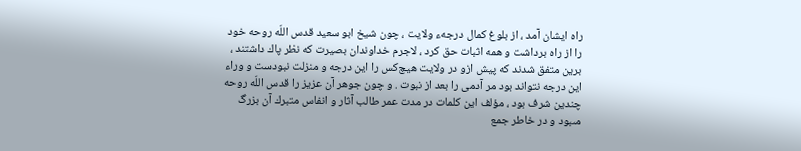راه ايشان آمد ، از بلوغ كمال درجهء ولايت ، چون شيخ ابو سعيد قدس اللّه روحه خود را از راه برداشت و همه اثبات حق كرد ، لاجرم خداوندان بصيرت كه نظر پاك داشتند ، برين متفق شدند كه پيش ازو در ولايت هيچ‌كس را اين درجه و منزلت نبودست و وراء اين درجه نتواند بود مر آدمى را بعد از نبوت . و چون جوهر آن عزيز را قدس اللّه روحه چندين شرف بود ، مؤلف اين كلمات در مدت عمر طالب آثار و انفاس متبرك آن بزرگ مىبود و در خاطر جمع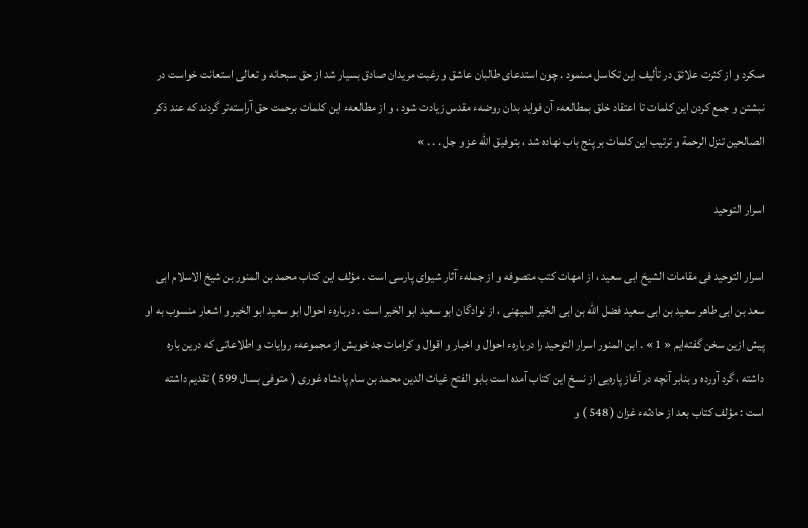مىكرد و از كثرت علائق در تأليف اين تكاسل مىنمود . چون استدعاى طالبان عاشق و رغبت مريدان صادق بسيار شد از حق سبحانه و تعالى استعانت خواست در نبشتن و جمع كردن اين كلمات تا اعتقاد خلق بمطالعهء آن فوايد بدان روضهء مقدس زيادت شود ، و از مطالعهء اين كلمات برحمت حق آراسته‌تر گردند كه عند ذكر الصالحين تنزل الرحمة و ترتيب اين كلمات بر پنج باب نهاده شد ، بتوفيق اللّه عز و جل . . . »

اسرار التوحيد

اسرار التوحيد فى مقامات الشيخ ابى سعيد ، از امهات كتب متصوفه و از جملهء آثار شيواى پارسى است . مؤلف اين كتاب محمد بن المنور بن شيخ الاسلام ابى سعد بن ابى طاهر سعيد بن ابى سعيد فضل الله بن ابى الخير الميهنى ، از نوادگان ابو سعيد ابو الخير است . دربارهء احوال ابو سعيد ابو الخير و اشعار منسوب به او پيش ازين سخن گفته‌ايم « 1 » . ابن المنور اسرار التوحيد را دربارهء احوال و اخبار و اقوال و كرامات جد خويش از مجموعهء روايات و اطلاعاتى كه درين باره داشته ، گرد آورده و بنابر آنچه در آغاز پاره‌يى از نسخ اين كتاب آمده است بابو الفتح غياث الدين محمد بن سام پادشاه غورى ( متوفى بسال 599 ) تقديم داشته است : مؤلف كتاب بعد از حادثهء غزان ( 548 ) و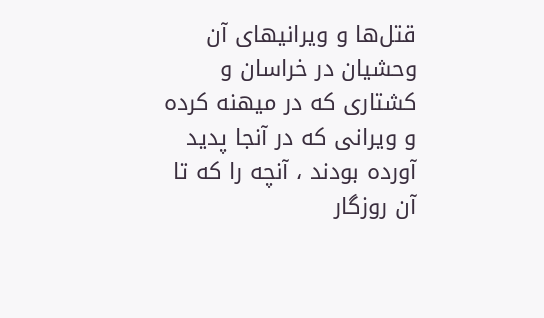قتل‌ها و ويرانيهاى آن وحشيان در خراسان و كشتارى كه در ميهنه كرده و ويرانى كه در آنجا پديد آورده بودند ، آنچه را كه تا آن روزگار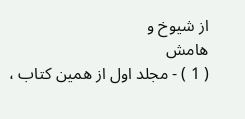از شيوخ و
هامش
( 1 ) - مجلد اول از همين كتاب ،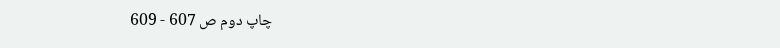چاپ دوم ص 607 - 609